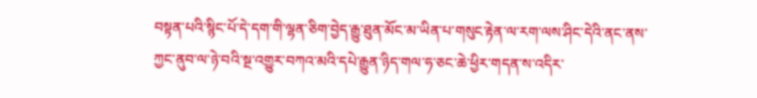བསྟན་པའི་སྙིང་པོ་དེ་དག་གི་ལྷན་ཅིག་བྱེད་རྒྱུ་ཐུན་མོང་མ་ཡིན་པ་གསུང་རྟེན་ལ་རག་ལས་ཤིང་དེའི་ནང་ནས་ཀྱང་ནུབ་ལ་ཉེ་བའི་སྔ་འགྱུར་བཀའ་མའི་དཔེ་རྒྱུན་ཉིད་གལ་ཧ་ཅང་ཆེ་ཕྱིར་གདན་ས་འདིར་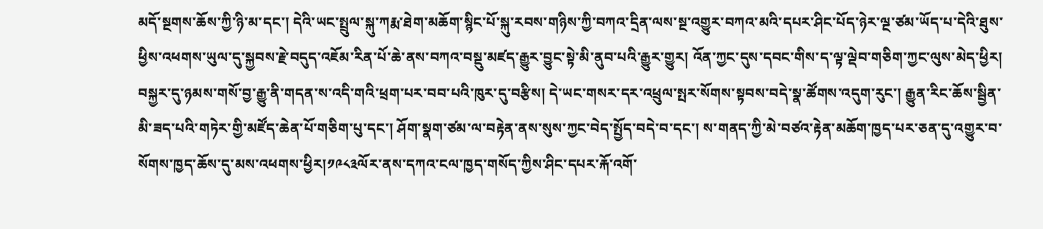མདོ་སྔགས་ཆོས་ཀྱི་ཉི་མ་དང་། དེའི་ཡང་སྤྲུལ་སྐུ་ཀརྨ་ཐེག་མཆོག་སྙིང་པོ་སྐུ་རབས་གཉིས་ཀྱི་བཀའ་དྲིན་ལས་སྔ་འགྱུར་བཀའ་མའི་དཔར་ཤིང་པོད་ཉེར་ལྔ་ཙམ་ཡོད་པ་དེའི་ཐུས་ཕྱིས་འཕགས་ཡུལ་དུ་སྐྱབས་རྗེ་བདུད་འཇོམ་རིན་པོ་ཆེ་ནས་བཀའ་བསྡུ་མཛད་རྒྱུར་བྱུང་སྟེ་མི་ནུབ་པའི་རྒྱུར་གྱུར། འོན་ཀྱང་དུས་དབང་གིས་ད་ལྟ་ལྡེབ་གཅིག་ཀྱང་ལུས་མེད་ཕྱིར། བསྐྱར་དུ་ཉམས་གསོ་བྱ་རྒྱུ་ནི་གདན་ས་འདི་གའི་ཕྲག་པར་བབ་པའི་ཁུར་དུ་བརྩིས། དེ་ཡང་གསར་དར་འཕྲུལ་སྤར་སོགས་སྟབས་བདེ་སྣ་ཚོགས་འདུག་རུང་། རྒྱུན་རིང་ཆོས་སྦྱིན་མི་ཟད་པའི་གཏེར་གྱི་མཛོད་ཆེན་པོ་གཅིག་པུ་དང་། ཤོག་སྣག་ཙམ་ལ་བརྟེན་ནས་སུས་ཀྱང་བེད་སྤྱོད་བདེ་བ་དང་། ས་གནད་ཀྱི་མེ་བཙའ་རྟེན་མཆོག་ཁྱད་པར་ཅན་དུ་འགྱུར་བ་སོགས་ཁྱད་ཆོས་དུ་མས་འཕགས་ཕྱིར།༡༩༨༣ལོར་ནས་དཀའ་ངལ་ཁྱད་གསོད་ཀྱིས་ཤིང་དཔར་རྐོ་འགོ་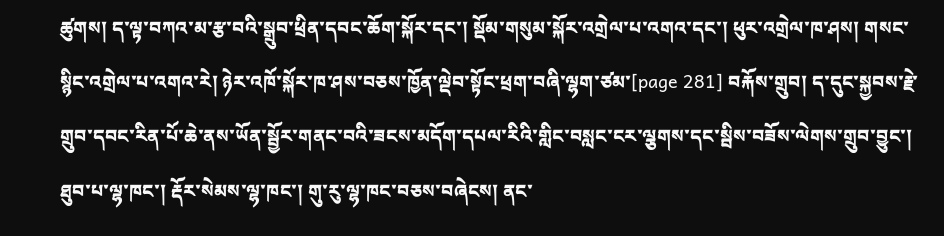ཚུགས། ད་ལྟ་བཀའ་མ་རྩ་བའི་སྒྲུབ་ཕྲིན་དབང་ཆོག་སྐོར་དང་། སྡོམ་གསུམ་སྐོར་འགྲེལ་པ་འགའ་དང་། ཕུར་འགྲེལ་ཁ་ཤས། གསང་སྙིང་འགྲེལ་པ་འགའ་རེ། ཉེར་འཁོ་སྐོར་ཁ་ཤས་བཅས་ཁྱོན་ལྡེབ་སྟོང་ཕྲག་བཞི་ལྷག་ཙམ་[page 281] བརྐོས་གྲུབ། ད་དུང་སྐྱབས་རྗེ་གྲུབ་དབང་རིན་པོ་ཆེ་ནས་ཡོན་སྦྱོར་གནང་བའི་ཟངས་མདོག་དཔལ་རིའི་གླིང་བསླང་ངར་ལྕགས་དང་སྦིས་བཟོས་ལེགས་གྲུབ་བྱུང་། ཐུབ་པ་ལྷ་ཁང་། རྡོར་སེམས་ལྷ་ཁང་། གུ་རུ་ལྷ་ཁང་བཅས་བཞེངས། ནང་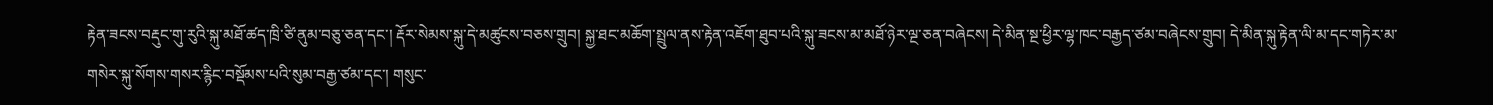རྟེན་ཟངས་བརྡུང་གུ་རུའི་སྐུ་མཐོ་ཚད་ཁྲི་ཙི་ནུམ་བཅུ་ཅན་དང་། རྡོར་སེམས་སྐུ་དེ་མཚུངས་བཅས་གྲུབ། སྐྱ་ཐང་མཆོག་སྤྲུལ་ནས་རྟེན་འཇོག་ཐུབ་པའི་སྐུ་ཟངས་མ་མཐོ་ཉེར་ལྔ་ཅན་བཞེངས། དེ་མིན་སྔ་ཕྱིར་ལྷ་ཁང་བརྒྱད་ཙམ་བཞེངས་གྲུབ། དེ་མིན་སྐུ་རྟེན་ལི་མ་དང་གཏེར་མ་གསེར་སྐུ་སོགས་གསར་རྙིང་བསྡོམས་པའི་སུམ་བརྒྱ་ཙམ་དང་། གསུང་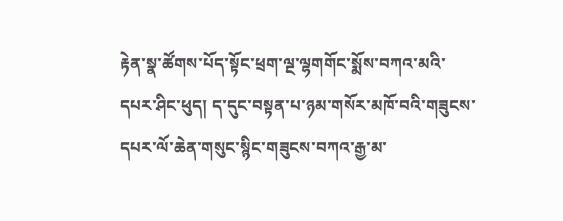རྟེན་སྣ་ཚོགས་པོད་སྟོང་ཕྲག་ལྔ་ལྷགགོང་སྨོས་བཀའ་མའི་དཔར་ཤིང་ཕུད། ད་དུང་བསྟན་པ་ཉམ་གསོར་མཁོ་བའི་གཟུངས་དཔར་ལོ་ཆེན་གསུང་སྙིང་གཟུངས་བཀའ་རྒྱ་མ་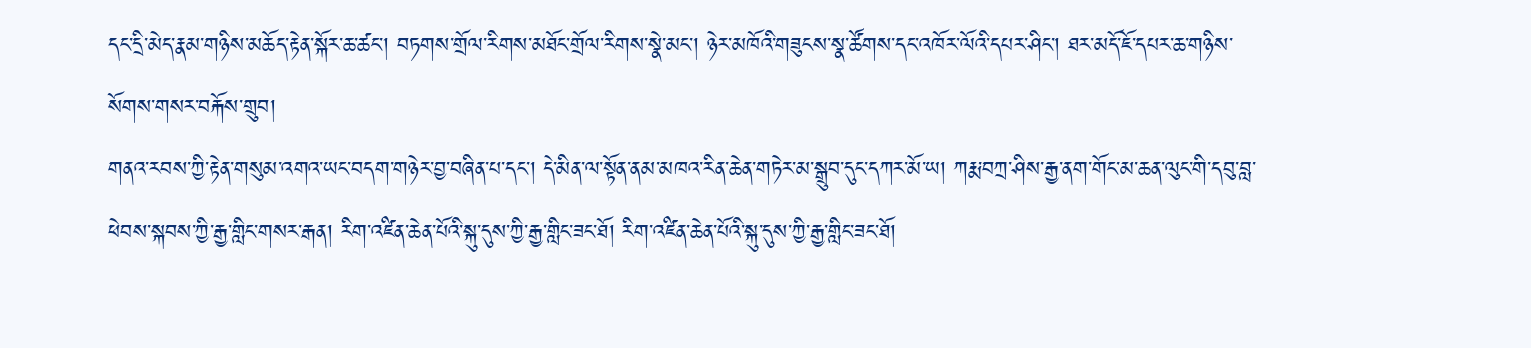དང་དྲི་མེད་རྣམ་གཉིས་མཆོད་རྟེན་སྐོར་ཆ་ཚང་། བཏགས་གྲོལ་རིགས་མཐོང་གྲོལ་རིགས་སྣེ་མང་། ཉེར་མཁོའི་གཟུངས་སྣ་ཚོགས་དང་འཁོར་ལོའི་དཔར་ཤིང་། ཐར་མདོ་ཇོ་དཔར་ཆ་གཉིས་སོགས་གསར་བརྐོས་གྲུབ།
གནའ་རབས་ཀྱི་རྟེན་གསུམ་འགའ་ཡང་བདག་གཉེར་བྱ་བཞིན་པ་དང་། དེ་མིན་ལ་སྟོན་ནམ་མཁའ་རིན་ཆེན་གཏེར་མ་སྒྲུབ་དུང་དཀར་མོ་ཡ། ཀརྨ་བཀྲ་ཤིས་རྒྱ་ནག་གོང་མ་ཆན་ལུང་གི་དབུ་བླ་ཕེབས་སྐབས་ཀྱི་རྒྱ་གླིང་གསར་རྒན། རིག་འཛིན་ཆེན་པོའི་སྐུ་དུས་ཀྱི་རྒྱ་གླིང་ཟང་ཐོ། རིག་འཛིན་ཆེན་པོའི་སྐུ་དུས་ཀྱི་རྒྱ་གླིང་ཟང་ཐོ།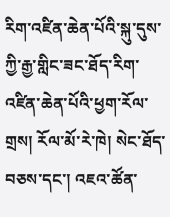རིག་འཛིན་ཆེན་པོའི་སྐུ་དུས་ཀྱི་རྒྱ་གླིང་ཟང་ཐོད་རིག་འཛིན་ཆེན་པོའི་ཕྱག་རོལ་གྲས། རོལ་མོ་རེ་ཁེ། སེང་ཐོད་བཅས་དང་། འཇའ་ཚོན་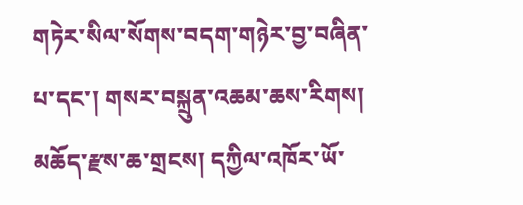གཏེར་སིལ་སོགས་བདག་གཉེར་བྱ་བཞིན་པ་དང་། གསར་བསྐྲུན་འཆམ་ཆས་རིགས། མཆོད་རྫས་ཆ་གྲངས། དཀྱིལ་འཁོར་ཡོ་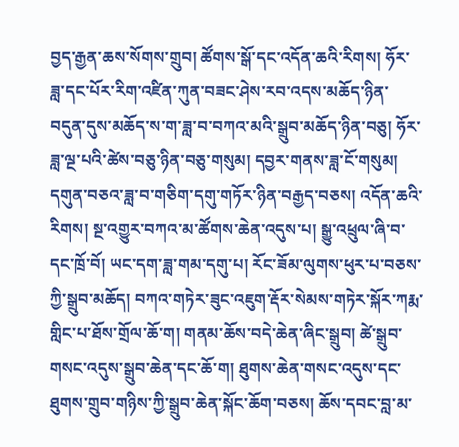བྱད་རྒྱན་ཆས་སོགས་གྲུབ། ཚོགས་སྒོ་དང་འདོན་ཆའི་རིགས། ཧོར་ཟླ་དང་པོར་རིག་འཛིན་ཀུན་བཟང་ཤེས་རབ་འདས་མཆོད་ཉིན་བདུན་དུས་མཆོད་ས་ག་ཟླ་བ་བཀའ་མའི་སྒྲུབ་མཆོད་ཉིན་བཅུ། ཧོར་ཟླ་ལྔ་པའི་ཚེས་བཅུ་ཉིན་བཅུ་གསུམ། དབྱར་གནས་ཟླ་ངོ་གསུམ། དགུན་བཅའ་ཟླ་བ་གཅིག་དགུ་གཏོར་ཉིན་བརྒྱད་བཅས། འདོན་ཆའི་རིགས། སྔ་འགྱུར་བཀའ་མ་ཚོགས་ཆེན་འདུས་པ། སྒྱུ་འཕྲུལ་ཞི་བ་དང་ཁྲོ་བོ། ཡང་དག་ཟླ་གམ་དགུ་པ། རོང་ཟོམ་ལུགས་ཕུར་པ་བཅས་ཀྱི་སྒྲུབ་མཆོད། བཀའ་གཏེར་ཟུང་འཇུག་རྡོར་སེམས་གཏེར་སྐོར་ཀརྨ་གླིང་པ་ཐོས་གྲོལ་ཆོ་ག། གནམ་ཆོས་བདེ་ཆེན་ཞིང་སྒྲུབ། ཚེ་སྒྲུབ་གསང་འདུས་སྒྲུབ་ཆེན་དང་ཆོ་ག། ཐུགས་ཆེན་གསང་འདུས་དང་ཐུགས་གྲུབ་གཉིས་ཀྱི་སྒྲུབ་ཆེན་སྐོང་ཆོག་བཅས། ཆོས་དབང་བླ་མ་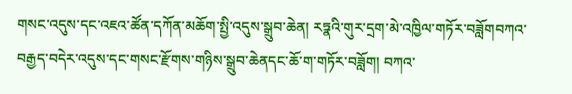གསང་འདུས་དང་འཇའ་ཚོན་དཀོན་མཆོག་སྤྱི་འདུས་སྒྲུབ་ཆེན། རཏྣའི་གུར་དྲག་མེ་འཁྱིལ་གཏོར་བཟློགབཀའ་བརྒྱད་བདེར་འདུས་དང་གསང་རྫོགས་གཉིས་སྒྲུབ་ཆེནདང་ཆོ་ག་གཏོར་བཟློག། བཀའ་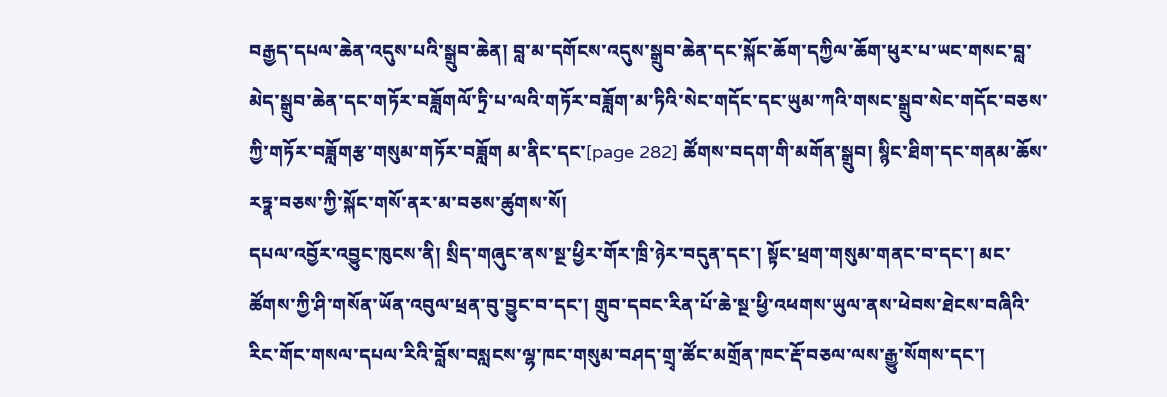བརྒྱད་དཔལ་ཆེན་འདུས་པའི་སྒྲུབ་ཆེན། བླ་མ་དགོངས་འདུས་སྒྲུབ་ཆེན་དང་སྐོང་ཆོག་དཀྱིལ་ཆོག་ཕུར་པ་ཡང་གསང་བླ་མེད་སྒྲུབ་ཆེན་དང་གཏོར་བཟློགལོ་ཏྲི་པ་ལའི་གཏོར་བཟློག་མ་ཏིའི་སེང་གདོང་དང་ཡུམ་ཀའི་གསང་སྒྲུབ་སེང་གདོང་བཅས་ཀྱི་གཏོར་བཟློགརྩ་གསུམ་གཏོར་བཟློག མ་ནིང་དང་[page 282] ཚོགས་བདག་གི་མགོན་སྒྲུབ། སྙིང་ཐིག་དང་གནམ་ཆོས་རཏྣ་བཅས་ཀྱི་སྐོང་གསོ་ནར་མ་བཅས་ཚུགས་སོ།
དཔལ་འབྱོར་འབྱུང་ཁུངས་ནི། སྲིད་གཞུང་ནས་སྔ་ཕྱིར་གོར་ཁྲི་ཉེར་བདུན་དང་། སྟོང་ཕྲག་གསུམ་གནང་བ་དང་། མང་ཚོགས་ཀྱི་ཤི་གསོན་ཡོན་འབུལ་ཕྲན་བུ་བྱུང་བ་དང་། གྲུབ་དབང་རིན་པོ་ཆེ་སྔ་ཕྱི་འཕགས་ཡུལ་ནས་ཕེབས་ཐེངས་བཞིའི་རིང་གོང་གསལ་དཔལ་རིའི་བློས་བསླངས་ལྷ་ཁང་གསུམ་བཤད་གྲྭ་ཚོང་མགྲོན་ཁང་རྡོ་བཅལ་ལས་རྒྱུ་སོགས་དང་།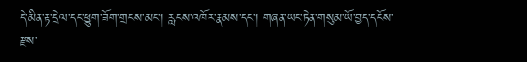དེ་མིན་རྟ་དྲེལ་དང་ཕྱུག་ཟོག་གྲངས་མང་། རླངས་འཁོར་རྣམས་དང་། གཞན་ཡང་ཏེན་གསུམ་ཡོ་བྱད་དངོས་རྫས་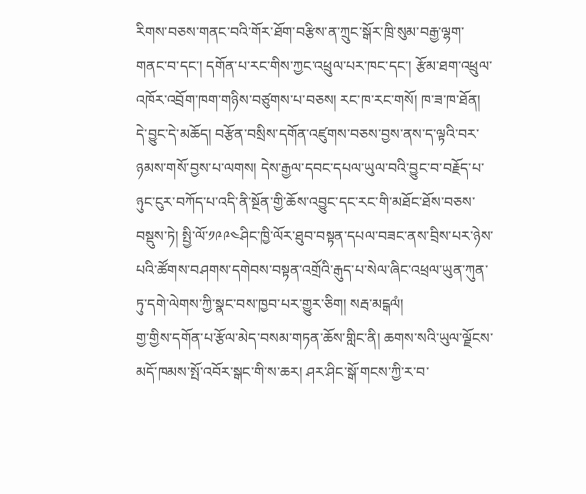རིགས་བཅས་གནང་བའི་གོར་ཐོག་བརྩིས་ན་ཀྲུང་སྒོར་ཁྲི་སུམ་བརྒྱ་ལྷག་གནང་བ་དང་། དགོན་པ་རང་གིས་ཀྱང་འཕྲུལ་པར་ཁང་དང་། རྩོམ་ཐག་འཕྲུལ་འཁོར་འབྲོག་ཁག་གཉིས་བཙུགས་པ་བཅས། རང་ཁ་རང་གསོ། ཁ་ཟ་ཁ་ཐོན། དེ་བྱུང་དེ་མཆོད། བརྩོན་བསྲིས་དགོན་འཛུགས་བཅས་བྱས་ནས་ད་ལྟའི་བར་ཉམས་གསོ་བྱས་པ་ལགས། དེས་རྒྱལ་དབང་དཔལ་ཡུལ་བའི་བྱུང་བ་བརྗོད་པ་ཉུང་ངུར་བཀོད་པ་འདི་ནི་སྔོན་གྱི་ཆོས་འབྱུང་དང་རང་གི་མཐོང་ཐོས་བཅས་བསྡུས་ཏེ། སྤྱི་ལོ་༡༩༩༤ཤིང་ཁྱི་ལོར་ཐུབ་བསྟན་དཔལ་བཟང་ནས་བྲིས་པར་ཉེས་པའི་ཚོགས་བཤགས་དགེབས་བསྟན་འགྲོའི་རྒུད་པ་སེལ་ཞིང་འཕྲལ་ཡུན་ཀུན་ཏུ་དགེ་ལེགས་ཀྱི་སྣང་བས་ཁྱབ་པར་གྱུར་ཅིག། སརྦ་མངྒལཾ།
གྱ་གྱིས་དགོན་པ་རྩོལ་མེད་བསམ་གཏན་ཆོས་གླིང་ནི། ཆགས་སའི་ཡུལ་ལྗོངས་མདོ་ཁམས་སྤོ་འབོར་སྒང་གི་ས་ཆར། ཤར་ཤིང་སྒོ་གངས་ཀྱི་ར་བ་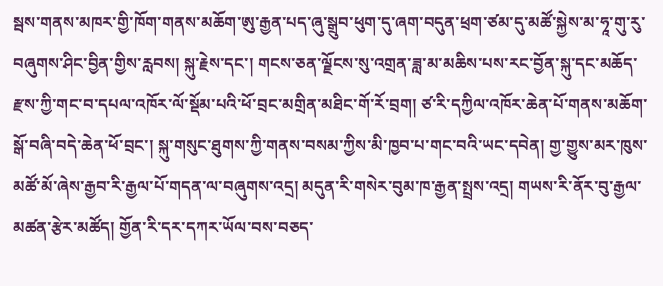སྦས་གནས་མཁར་གྱི་ཁོག་གནས་མཆོག་ཨུ་རྒྱན་པད་ཞུ་སྒྲུབ་ཕུག་དུ་ཞག་བདུན་ཕྲག་ཙམ་དུ་མཚོ་སྐྱེས་མ་ཧཱ་གུ་རུ་བཞུགས་ཤིང་བྱིན་གྱིས་རླབས། སྐུ་རྗེས་དང་། གངས་ཅན་ལྗོངས་སུ་འགྲན་ཟླ་མ་མཆིས་པས་རང་བྱོན་སྐུ་དང་མཆོད་རྫས་ཀྱི་གང་བ་དཔལ་འཁོར་ལོ་སྡོམ་པའི་ཕོ་བྲང་མགྲིན་མཐིང་གོ་རོ་བྲག། ཙ་རི་དཀྱིལ་འཁོར་ཆེན་པོ་གནས་མཆོག་སྒོ་བཞི་བདེ་ཆེན་ཕོ་བྲང་། སྐུ་གསུང་ཐུགས་ཀྱི་གནས་བསམ་ཀྱིས་མི་ཁྱབ་པ་གང་བའི་ཡང་དབེན། གྱ་གྱུས་མར་ཁུས་མཚོ་མོ་ཞེས་རྒྱབ་རི་རྒྱལ་པོ་གདན་ལ་བཞུགས་འདྲ། མདུན་རི་གསེར་བུམ་ཁ་རྒྱན་སྤྲས་འདྲ། གཡས་རི་ནོར་བུ་རྒྱལ་མཚན་རྩེར་མཚོད། གྱོན་རི་དར་དཀར་ཡོལ་བས་བཅད་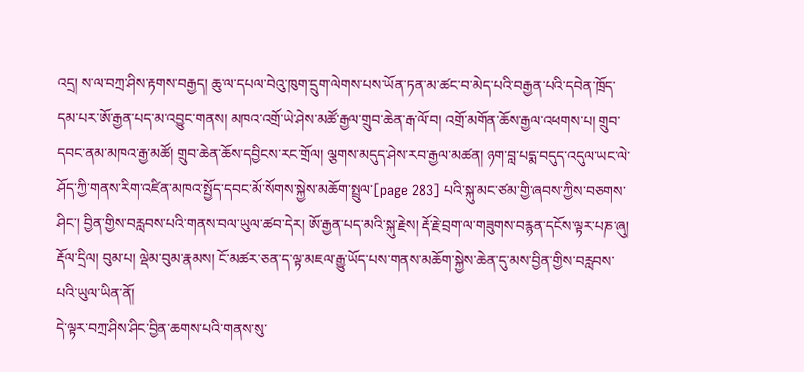འདྲ། ས་ལ་བཀྲ་ཤིས་རྟགས་བརྒྱད། ཆུ་ལ་དཔལ་བེའུ་ཁུག་དྲུག་ལེགས་པས་ཡོན་ཏན་མ་ཚང་བ་མེད་པའི་བརྒྱན་པའི་དབེན་ཁྲོད་དམ་པར་ཨོ་རྒྱན་པད་མ་འབྱུང་གནས། མཁའ་འགྲོ་ཡེ་ཤེས་མཚོ་རྒྱལ་གྲུབ་ཆེན་རྒ་ལོ་བ། འགྲོ་མགོན་ཆོས་རྒྱལ་འཕགས་པ། གྲུབ་དབང་ནམ་མཁའ་རྒྱ་མཚོ། གྲུབ་ཆེན་ཆོས་དབྱིངས་རང་གྲོལ། ལྕགས་མདུད་ཤེས་རབ་རྒྱལ་མཚན། ཉག་བླ་པདྨ་བདུད་འདུལ་ཡང་ལེ་ཤོད་ཀྱི་གནས་རིག་འཛིན་མཁའ་སྤྱོད་དབང་མོ་སོགས་སྐྱེས་མཆོག་སྤྲུལ་[page 283] པའི་སྐུ་མང་ཙམ་གྱི་ཞབས་ཀྱིས་བཅགས་ཤིང་། བྱིན་གྱིས་བརླབས་པའི་གནས་བལ་ཡུལ་ཚབ་དེར། ཨོ་རྒྱན་པད་མའི་སྐུ་རྗེས། རྡོ་རྗེ་བྲག་ལ་གཟུགས་བརྙན་དངོས་ལྟར་པཎ་ཞུ། རྡོལ་དྲིལ། བུམ་པ། ལྡེམ་བུམ་རྣམས། ངོ་མཚར་ཅན་ད་ལྟ་མཇལ་རྒྱུ་ཡོད་པས་གནས་མཆོག་སྐྱེས་ཆེན་དུ་མས་བྱིན་གྱིས་བརླབས་པའི་ཡུལ་ཡིན་ནོ།
དེ་ལྟར་བཀྲ་ཤིས་ཤིང་བྱིན་ཆགས་པའི་གནས་སུ་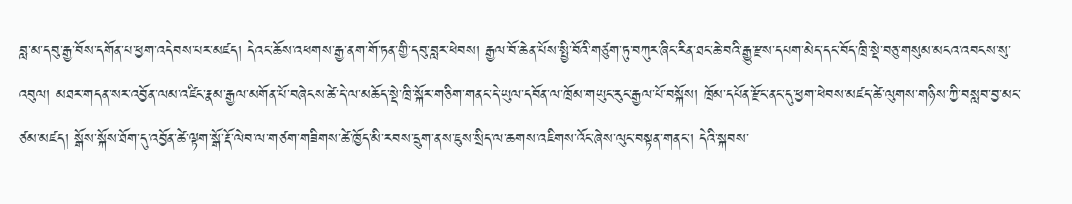བླ་མ་དབུ་རྒྱ་བོས་དགོན་པ་ཕྱག་འདེབས་པར་མཛད། དེའང་ཆོས་འཕགས་རྒྱ་ནག་གོ་ཏན་གྱི་དབུ་བླར་ཕེབས། རྒྱལ་བོ་ཆེན་པོས་སྤྱི་བོའི་གཙུག་ཏུ་བཀུར་ཞིང་རིན་ཐང་ཆེ་བའི་རྒྱུ་རྫས་དཔག་མེད་དང་བོད་ཁྲི་སྡེ་བཅུ་གསུམ་མངའ་འབངས་སུ་འབུལ། མཐར་གདན་སར་འབྱོན་ལམ་འཛིང་རྣམ་རྒྱལ་མགོན་པོ་བཞེངས་ཚེ་དེ་ལ་མཆོད་སྡེ་ཁྲི་སྐོར་གཅིག་གནང་དེ་ཡུལ་དབོན་ལ་ཁྲོམ་གཡུང་རུང་རྒྱལ་པོ་བསྐོས། ཁྲོམ་དཔོན་རྫོང་ནང་དུ་ཕྱག་ཕེབས་མཛད་ཚེ་ལུགས་གཉིས་ཀྱི་བསླབ་བྱ་མང་ཙམ་མཛད། སྒོས་སྐོས་ཐོག་དུ་འབྱོན་ཚེ་ལྟག་སྒོ་རྡོ་ལེབ་ལ་གཙག་གཟིགས་ཚེ་ཁྱོད་མི་རབས་དྲུག་ནས་ཇུས་སྲིད་ལ་ཆགས་འཇིགས་འོང་ཞེས་ལུང་བསྟན་གནང་། དེའི་སྐབས་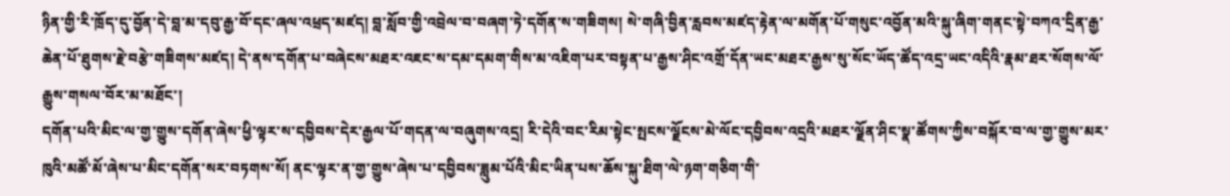ཉིན་གྱི་རི་ཁྲོད་དུ་བྱོན་དེ་བླ་མ་དབུ་རྒྱ་བོ་དང་ཞལ་འཕྲད་མཛད། བླ་སློབ་གྱི་འབྲེལ་བ་བཞག་ཏེ་དགོན་ས་གཟིགས། སེ་གཞི་བྱིན་རླབས་མཛད་རྟེན་ལ་མགོན་པོ་གསུང་འབྱོན་མའི་སྐུ་ཞིག་གནང་སྟེ་བཀའ་དྲིན་རྒྱ་ཆེན་པོ་ཐུགས་རྗེ་བརྩེ་གཟིགས་མཛད། དེ་ནས་དགོན་པ་བཞེངས་མཐར་འཇང་ས་དམ་དམག་གིས་མ་འཇིག་པར་བསྟན་པ་རྒྱས་ཤིང་འགྲོ་དོན་ཡང་མཐར་རྒྱས་སུ་སོང་ཡོད་ཚོད་འདྲ་ཡང་འདིའི་རྣམ་ཐར་སོགས་ལོ་རྒྱུས་གསལ་བོར་མ་མཐོང་།
དགོན་པའི་མིང་ལ་གྱ་གྱུས་དགོན་ཞེས་ཕྱི་ལྟར་ས་དབྱིབས་དེར་རྒྱལ་པོ་གདན་ལ་བཞུགས་འདྲ། རི་དེའི་བང་རིམ་སྟེང་སྤངས་ལྗོངས་མེ་ལོང་དབྱིབས་འདྲའི་མཐར་ལྗོན་ཤིང་སྣ་ཚོགས་ཀྱིས་བསྐོར་བ་ལ་གྱ་གྱུས་མར་ཁུའི་མཚོ་མོ་ཞེས་པ་མིང་དགོན་སར་བཏགས་སོ། ནང་ལྟར་ན་གྱ་གྱུས་ཞེས་པ་དབྱིབས་ཟླུམ་པོའི་མིང་ཡིན་པས་ཆོས་སྐུ་ཐིག་ལེ་ཉག་གཅིག་གི་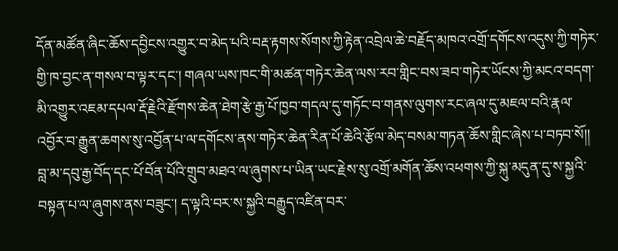དོན་མཚོན་ཞིང་ཆོས་དབྱིངས་འགྱུར་བ་མེད་པའི་བརྡ་རྟགས་སོགས་ཀྱི་རྟེན་འབྲེལ་ཆེ་བརྗོད་མཁའ་འགྲོ་དགོངས་འདུས་ཀྱི་གཏེར་གྱི་ཁ་བྱང་ན་གསལ་བ་ལྟར་དང་། གཞལ་ཡས་ཁང་གི་མཚན་གཏེར་ཆེན་ལས་རབ་གླིང་བས་ཟབ་གཏེར་ཡོངས་ཀྱི་མངའ་བདག་མི་འགྱུར་འཇམ་དཔལ་རྡོ་རྗེའི་རྫོགས་ཆེན་ཐེག་རྩེ་རྒྱ་པོ་ཁྱབ་གདལ་དུ་གཏོང་བ་གནས་ལུགས་རང་ཞལ་དུ་མཇལ་བའི་རྣལ་འབྱོར་བ་རྒྱུན་ཆགས་སུ་འབྱོན་པ་ལ་དགོངས་ནས་གཏེར་ཆེན་རིན་པོ་ཆེའི་རྩོལ་མེད་བསམ་གཏན་ཆོས་གླིང་ཞེས་པ་བཏབ་སོ།།
བླ་མ་དབུ་རྒྱ་བོད་དང་པོ་བོན་པོའི་གྲུབ་མཐའ་ལ་ཞུགས་པ་ཡིན་ཡང་རྗེས་སུ་འགྲོ་མགོན་ཆོས་འཕགས་ཀྱི་སྐུ་མདུན་དུ་ས་སྐྱའི་བསྟན་པ་ལ་ཞུགས་ནས་བཟུང་། ད་ལྟའི་བར་ས་སྐྱའི་བརྒྱུད་འཛིན་བར་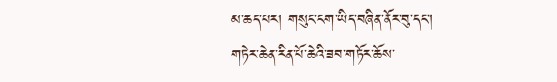མ་ཆད་པར། གསུང་ངག་ཡིད་བཞིན་ནོར་བུ་དང་། གཏེར་ཆེན་རིན་པོ་ཆེའི་ཟབ་གཏོར་ཆོས་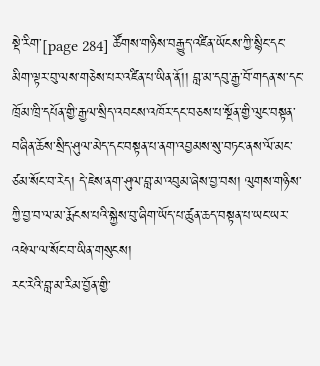སྡེ་རིག་[page 284] ཚོགས་གཉིས་བརྒྱུད་འཛིན་ཡོངས་ཀྱི་སྙིང་དང་མིག་ལྟར་བུ་ལས་གཅེས་པར་འཛིན་པ་ཡིན་ནོ།། བླ་མ་དབུ་རྒྱ་བོ་གདན་ས་དང་ཁྲོམ་ཁྲི་དཔོན་གྱི་རྒྱལ་སྲིད་འབངས་འཁོར་དང་བཅས་པ་སྔོན་གྱི་ལུང་བསྟན་བཞིན་ཆོས་སྲིད་ཤུལ་མེད་དང་བསྟན་པ་ནག་འབྱམས་སུ་བཏང་ནས་ལོ་མང་ཙམ་སོང་བ་རེད། དེ་ཇེས་ནག་ཤུལ་བླ་མ་འབུམ་ཞེས་བྱ་བས། ལུགས་གཉིས་ཀྱི་བྱ་བ་ལ་མ་རྨོངས་པའི་སྐྱེས་བུ་ཞིག་ཡོད་པ་ཚུན་ཆད་བསྟན་པ་ཡང་ཡར་འཕེལ་ལ་སོང་བ་ཡིན་གསུངས།
རང་རེའི་བླ་མ་རིམ་བྱོན་གྱི་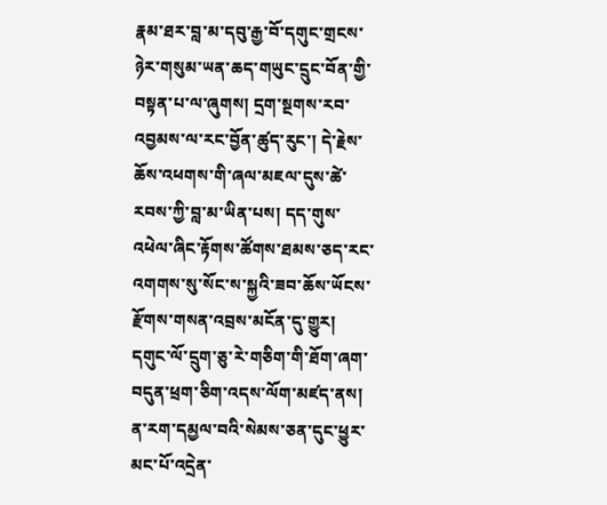རྣམ་ཐར་བླ་མ་དབུ་རྒྱ་བོ་དགུང་གྲངས་ཉེར་གསུམ་ཡན་ཆད་གཡུང་དྲུང་བོན་གྱི་བསྟན་པ་ལ་ཞུགས། དྲག་སྔགས་རབ་འབྱམས་ལ་རང་བྱོན་ཚུད་རུང་། དེ་རྗེས་ཆོས་འཕགས་གི་ཞལ་མཇལ་དུས་ཚེ་རབས་ཀྱི་བླ་མ་ཡིན་པས། དད་གུས་འཕེལ་ཞིང་རྟོགས་ཚོགས་ཐམས་ཅད་རང་འགགས་སུ་སོང་ས་སྐྱའི་ཟབ་ཆོས་ཡོངས་རྫོགས་གསན་འབྲས་མངོན་དུ་གྱུར། དགུང་ལོ་དྲུག་ཅུ་རེ་གཅིག་གི་ཐོག་ཞག་བདུན་ཕྲག་ཅིག་འདས་ལོག་མཛད་ནས། ན་རག་དམྱལ་བའི་སེམས་ཅན་དུང་ཕྱུར་མང་པོ་འདྲེན་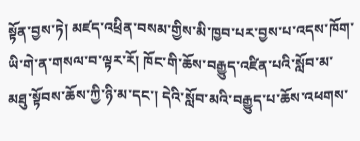སྟོན་བྱས་ཏེ། མཛད་འཕྲིན་བསམ་གྱིས་མི་ཁྱབ་པར་བྱས་པ་འདས་ཁོག་ཡི་གེ་ན་གསལ་བ་ལྟར་རོ། ཁོང་གི་ཆོས་བརྒྱུད་འཛིན་པའི་སློབ་མ་མཐུ་སྟོབས་ཆོས་ཀྱི་ཉི་མ་དང་། དེའི་སློབ་མའི་བརྒྱུད་པ་ཆོས་འཕགས་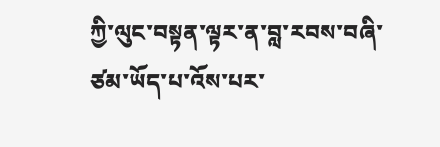ཀྱི་ལུང་བསྟན་ལྟར་ན་བླ་རབས་བཞི་ཙམ་ཡོད་པ་འོས་པར་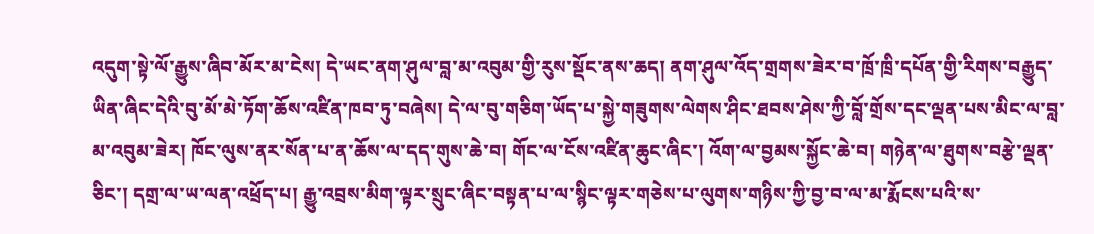འདུག་སྟེ་ལོ་རྒྱུས་ཞིབ་མོར་མ་ངེས། དེ་ཡང་ནག་ཤུལ་བླ་མ་འབུམ་གྱི་རུས་སྡོང་ནས་ཆད། ནག་ཤུལ་འོད་གྲགས་ཟེར་བ་ཁྲོ་ཁྲི་དཔོན་གྱི་རིགས་བརྒྱུད་ཡིན་ཞིང་དེའི་བུ་མོ་མེ་ཏོག་ཆོས་འཛིན་ཁབ་ཏུ་བཞེས། དེ་ལ་བུ་གཅིག་ཡོད་པ་སྐྱེ་གཟུགས་ལེགས་ཤིང་ཐབས་ཤེས་ཀྱི་བློ་གྲོས་དང་ལྡན་པས་མིང་ལ་བླ་མ་འབུམ་ཟེར། ཁོང་ལུས་ནར་སོན་པ་ན་ཆོས་ལ་དད་གུས་ཆེ་བ། གོང་ལ་ངོས་འཛིན་ཆུང་ཞིང་། འོག་ལ་བྱམས་སྐྱོང་ཆེ་བ། གཉེན་ལ་ཐུགས་བརྩེ་ལྡན་ཅིང་། དགྲ་ལ་ཡ་ལན་འཕྲོད་པ། རྒྱུ་འབྲས་མིག་ལྟར་སྲུང་ཞིང་བསྟན་པ་ལ་སྙིང་ལྟར་གཅེས་པ་ལུགས་གཉིས་ཀྱི་བྱ་བ་ལ་མ་རྨོངས་པའི་ས་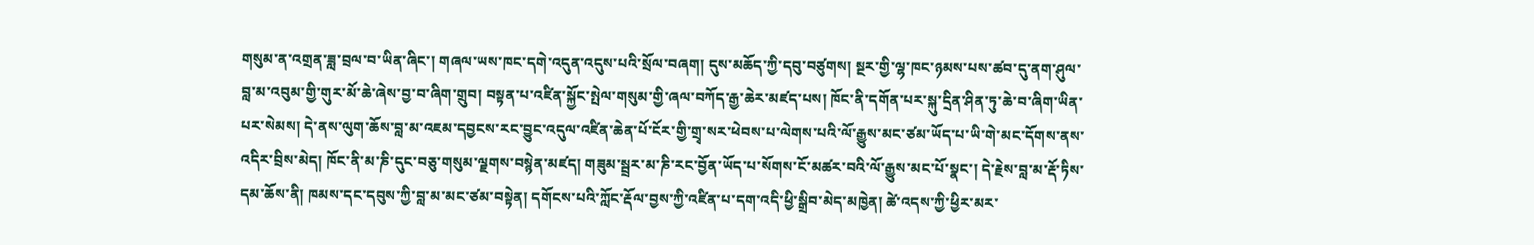གསུམ་ན་འགྲན་ཟླ་བྲལ་བ་ཡིན་ཞིང་། གཞལ་ཡས་ཁང་དགེ་འདུན་འདུས་པའི་སྲོལ་བཞག། དུས་མཆོད་ཀྱི་དབུ་བཙུགས། སྔར་གྱི་ལྷ་ཁང་ཉམས་པས་ཚབ་དུ་ནག་ཤུལ་བླ་མ་འབུམ་གྱི་གུར་མོ་ཆེ་ཞེས་བྱ་བ་ཞིག་གྲུབ། བསྟན་པ་འཛིན་སྐྱོང་སྤེལ་གསུམ་གྱི་ཞལ་བཀོད་རྒྱ་ཆེར་མཛད་པས། ཁོང་ནི་དགོན་པར་སྐུ་དྲིན་ཤིན་ཏུ་ཆེ་བ་ཞིག་ཡིན་པར་སེམས། དེ་ནས་ལུག་ཆོས་བླ་མ་འཇམ་དབྱངས་རང་བྱུང་འདུལ་འཛིན་ཆེན་པོ་ངོར་གྱི་གྲྭ་སར་ཕེབས་པ་ལེགས་པའི་ལོ་རྒྱུས་མང་ཙམ་ཡོད་པ་ཡི་གེ་མང་དོགས་ནས་འདིར་བྲིས་མེད། ཁོང་ནི་མ་ཎི་དུང་བཅུ་གསུམ་ལྗགས་བསྙེན་མཛད། གཟུམ་སྦྲར་མ་ཎི་རང་བྱོན་ཡོད་པ་སོགས་ངོ་མཚར་བའི་ལོ་རྒྱུས་མང་པོ་སྣང་། དེ་རྗེས་བླ་མ་རྡོ་ཏིས་དམ་ཆོས་ནི། ཁམས་དང་དབུས་ཀྱི་བླ་མ་མང་ཙམ་བསྟེན། དགོངས་པའི་ཀློང་རྡོལ་བྱས་ཀྱི་འཛིན་པ་དག་འདི་ཕྱི་སྒྲིབ་མེད་མཁྱེན། ཚེ་འདས་ཀྱི་ཕྱིར་མར་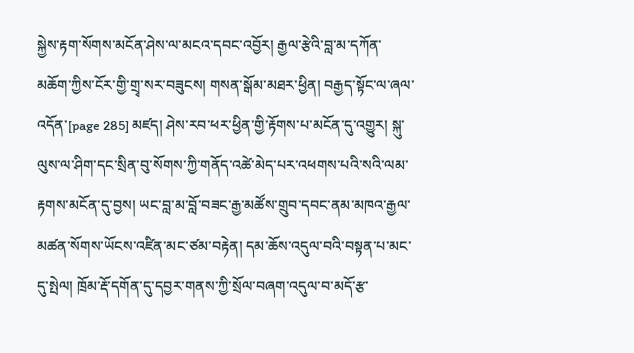སྐྱེས་རྟག་སོགས་མངོན་ཤེས་ལ་མངའ་དབང་འབྱོར། རྒྱལ་རྩེའི་བླ་མ་དཀོན་མཆོག་ཀྱིས་ངོར་གྱི་གྲྭ་སར་བཟུངས། གསན་སྒོམ་མཐར་ཕྱིན། བརྒྱད་སྟོང་ལ་ཞལ་འདོན་[page 285] མཛད། ཤེས་རབ་ཕར་ཕྱིན་གྱི་རྟོགས་པ་མངོན་དུ་འགྱུར། སྐུ་ལུས་ལ་ཤིག་དང་སྲིན་བུ་སོགས་ཀྱི་གནོད་འཚེ་མེད་པར་འཕགས་པའི་སའི་ལམ་རྟགས་མངོན་དུ་བྱས། ཡང་བླ་མ་བློ་བཟང་རྒྱ་མཚོས་གྲུབ་དབང་ནམ་མཁའ་རྒྱལ་མཚན་སོགས་ཡོངས་འཛིན་མང་ཙམ་བརྟེན། དམ་ཆོས་འདུལ་བའི་བསྟན་པ་མང་དུ་སྤེལ། ཁྲོམ་རྡོ་དགོན་དུ་དབྱར་གནས་ཀྱི་སྲོལ་བཞག་འདུལ་བ་མདོ་རྩ་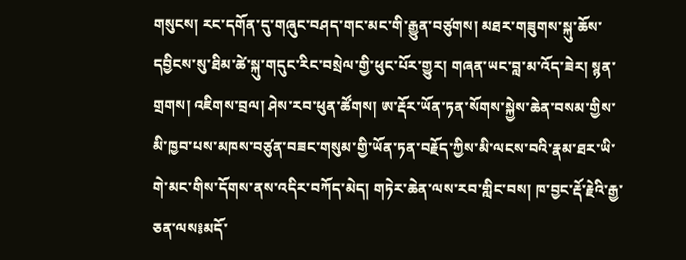གསུངས། རང་དགོན་དུ་གཞུང་བཤད་གང་མང་གི་རྒྱུན་བཙུགས། མཐར་གཟུགས་སྐུ་ཆོས་དབྱིངས་སུ་ཐིམ་ཚེ་སྐུ་གདུང་རིང་བསྲེལ་གྱི་ཕུང་པོར་གྱུར། གཞན་ཡང་བླ་མ་འོད་ཟེར། སྙན་གྲགས། འཇིགས་བྲལ། ཤེས་རབ་ཕུན་ཚོགས། ཨ་རྡོར་ཡོན་ཏན་སོགས་སྐྱེས་ཆེན་བསམ་གྱིས་མི་ཁྱབ་པས་མཁས་བཙུན་བཟང་གསུམ་གྱི་ཡོན་ཏན་བརྗོད་ཀྱིས་མི་ལངས་བའི་རྣམ་ཐར་ཡི་གེ་མང་གིས་དོགས་ནས་འདིར་བཀོད་མེད། གཏེར་ཆེན་ལས་རབ་གླིང་བས། ཁ་བྱང་རྡོ་རྗེའི་རྒྱ་ཅན་ལས༔མདོ་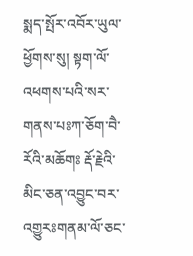སྨད་སྤོར་འབོར་ཡུལ་ཕྱོགས་སུ། སྟག་ལོ་འཕགས་པའི་སར་གནས་པཿཀ་ཅོག་བཻ་རོའི་མཆོགཿ རྡོ་རྗེའི་མིང་ཅན་འབྱུང་བར་འགྱུརཿགནམ་ལོ་ཅང་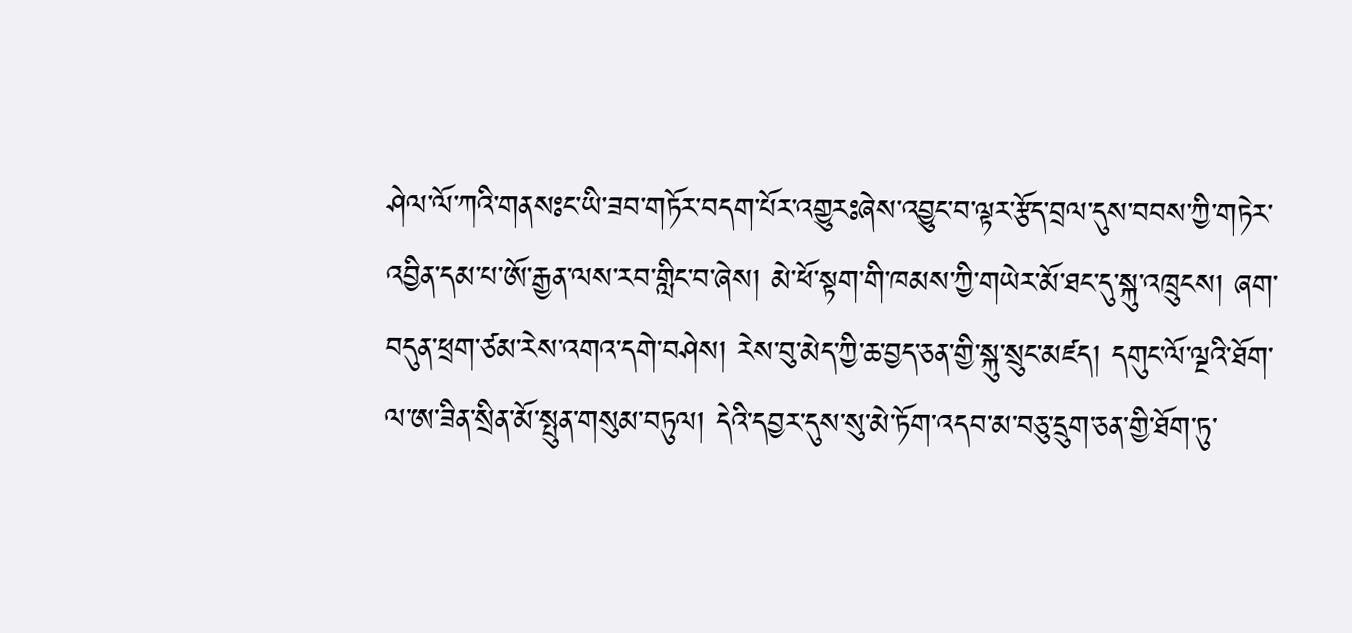ཤེལ་ལོ་ཀའི་གནསཿང་ཡི་ཟབ་གཏོར་བདག་པོར་འགྱུརཿཞེས་འབྱུང་བ་ལྟར་རྩོད་བྲལ་དུས་བབས་ཀྱི་གཏེར་འབྱིན་དམ་པ་ཨོ་རྒྱན་ལས་རབ་གླིང་བ་ཞེས། མེ་ཕོ་སྟག་གི་ཁམས་ཀྱི་གཡེར་མོ་ཐང་དུ་སྐུ་འཁྲུངས། ཞག་བདུན་ཕྲག་ཙམ་རེས་འགའ་དགེ་བཤེས། རེས་བུ་མེད་ཀྱི་ཆ་བྱད་ཅན་གྱི་སྐུ་སྲུང་མཛད། དགུང་ལོ་ལྔའི་ཐོག་ལ་ཨ་ཟིན་སྲིན་མོ་སྤུན་གསུམ་བཏུལ། དེའི་དབྱར་དུས་སུ་མེ་ཏོག་འདབ་མ་བཅུ་དྲུག་ཅན་གྱི་ཐོག་ཏུ་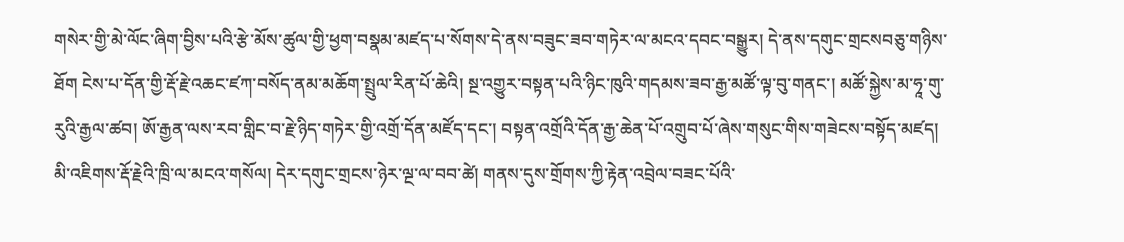གསེར་གྱི་མེ་ལོང་ཞིག་བྱིས་པའི་རྩེ་མོས་ཚུལ་གྱི་ཕྱག་བསྣམ་མཛད་པ་སོགས་དེ་ནས་བཟུང་ཟབ་གཏེར་ལ་མངའ་དབང་བསྒྱུར། དེ་ནས་དགུང་གྲངསབཅུ་གཉིས་ཐོག ངེས་པ་དོན་གྱི་རྡོ་རྗེ་འཆང་ཛཀ་བསོད་ནམ་མཆོག་སྤྲུལ་རིན་པོ་ཆེའི། སྔ་འགྱུར་བསྟན་པའི་ཉིང་ཁུའི་གདམས་ཟབ་རྒྱ་མཚོ་ལྟ་བུ་གནང་། མཚོ་སྐྱེས་མ་ཧཱ་གུ་རུའི་རྒྱལ་ཚབ། ཨོ་རྒྱན་ལས་རབ་གླིང་བ་རྗེ་ཉིད་གཏེར་གྱི་འགྲོ་དོན་མཛོད་དང་། བསྟན་འགྲོའི་དོན་རྒྱ་ཆེན་པོ་འགྲུབ་པོ་ཞེས་གསུང་གིས་གཟེངས་བསྟོད་མཛད། མི་འཇིགས་རྡོ་རྗེའི་ཁྲི་ལ་མངའ་གསོལ། དེར་དགུང་གྲངས་ཉེར་ལྔ་ལ་བབ་ཚེ། གནས་དུས་གྲོགས་ཀྱི་རྟེན་འབྲེལ་བཟང་པོའི་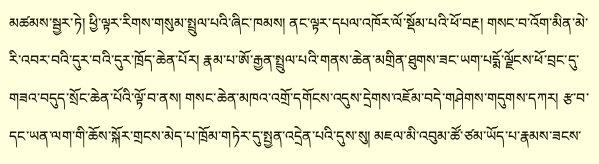མཚམས་སྦྱར་ཏེ། ཕྱི་ལྟར་རིགས་གསུམ་སྤྲུལ་པའི་ཞིང་ཁམས། ནང་ལྟར་དཔལ་འཁོར་ལོ་སྡོམ་པའི་ཕོ་བརྔ། གསང་བ་འོག་མིན་མེ་རི་འབར་བའི་དུར་བའི་དུར་ཁྲོད་ཆེན་པོར། རྣམ་པ་ཨོ་རྒྱན་སྤྲུལ་པའི་གནས་ཆེན་མགྲིན་ཐུགས་ཟང་ཡག་པདྨོ་ལྗོངས་ཕོ་བྲང་དུ་གཟའ་བདུད་སྲོང་ཆེན་པོའི་ལྟོ་བ་ནས། གསང་ཆེན་མཁའ་འགྲོ་དགོངས་འདུས་དྲེགས་འཇོམ་བདེ་གཤེགས་གདུགས་དཀར། རྩ་བ་དང་ཡན་ལག་གི་ཆོས་སྐོར་གྲངས་མེད་པ་ཁྲོམ་གཏེར་དུ་སྤྱན་འདྲེན་པའི་དུས་སུ། མཇལ་མི་འབུམ་ཚོ་ཙམ་ཡོད་པ་རྣམས་ཟངས་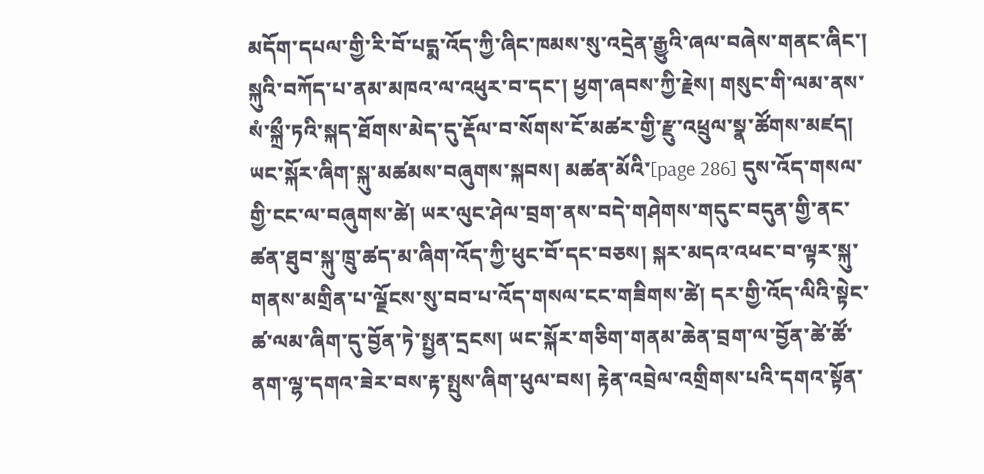མདོག་དཔལ་གྱི་རི་བོ་པདྨ་འོད་ཀྱི་ཞིང་ཁམས་སུ་འདྲེན་རྒྱུའི་ཞལ་བཞེས་གནང་ཞིང་། སྐུའི་བཀོད་པ་ནམ་མཁའ་ལ་འཕུར་བ་དང་། ཕྱག་ཞབས་ཀྱི་རྗེས། གསུང་གི་ལམ་ནས་སཾ་སྐྲྀ་ཏའི་སྐད་ཐོགས་མེད་དུ་རྡོལ་བ་སོགས་ངོ་མཚར་གྱི་རྫུ་འཕྲུལ་སྣ་ཚོགས་མཛད། ཡང་སྐོར་ཞིག་སྐུ་མཚམས་བཞུགས་སྐབས། མཚན་མོའི་[page 286] དུས་འོད་གསལ་གྱི་ངང་ལ་བཞུགས་ཚེ། ཡར་ལུང་ཤེལ་བྲག་ནས་བདེ་གཤེགས་གདུང་བདུན་གྱི་ནང་ཚན་ཐུབ་སྐུ་ཁྲུ་ཚད་མ་ཞིག་འོད་ཀྱི་ཕུང་བོ་དང་བཅས། སྐར་མདའ་འཕང་བ་ལྟར་སྐུ་གནས་མགྲིན་པ་ལྗོངས་སུ་བབ་པ་འོད་གསལ་ངང་གཟིགས་ཚེ། དར་གྱི་འོད་ལིའི་སྟེང་ཚ་ལམ་ཞིག་དུ་བྱོན་ཏེ་སྤྱན་དྲངས། ཡང་སྐོར་གཅིག་གནམ་ཆེན་བྲག་ལ་བྱོན་ཚེ་ཚོ་ནག་ལྷ་དགའ་ཟེར་བས་རྟ་སྤུས་ཞིག་ཕུལ་བས། རྟེན་འབྲེལ་འགྲིགས་པའི་དགའ་སྟོན་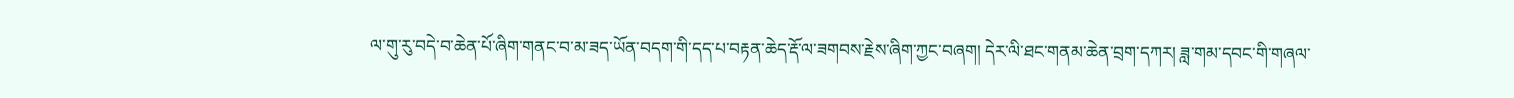ལ་གུ་རུ་བདེ་བ་ཆེན་པོ་ཞིག་གནང་བ་མ་ཟད་ཡོན་བདག་གི་དད་པ་བརྟན་ཆེད་རྡོ་ལ་ཟགབས་རྗེས་ཞིག་ཀྱང་བཞག། དེར་ལི་ཐང་གནམ་ཆེན་བྲག་དཀར། ཟླ་གམ་དབང་གི་གཞལ་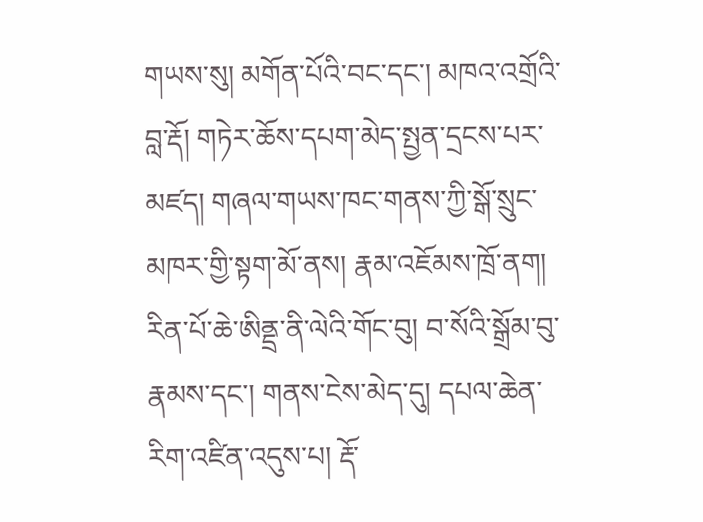གཡས་སུ། མགོན་པོའི་བང་དང་། མཁའ་འགྲོའི་བླ་རྡོ། གཏེར་ཆོས་དཔག་མེད་སྤྱན་དྲངས་པར་མཛད། གཞལ་གཡས་ཁང་གནས་ཀྱི་སྒོ་སྲུང་མཁར་གྱི་སྟག་མོ་ནས། རྣམ་འཇོམས་ཁྲོ་ནག། རིན་པོ་ཆེ་ཨིནྡྲ་ནི་ལེའི་གོང་བུ། བ་སོའི་སྒྲོམ་བུ་རྣམས་དང་། གནས་ངེས་མེད་དུ། དཔལ་ཆེན་རིག་འཛིན་འདུས་པ། རྡོ་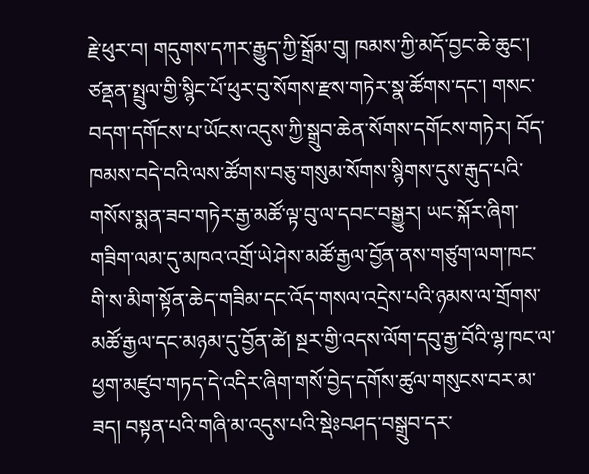རྗེ་ཕུར་བ། གདུགས་དཀར་རྒྱུད་ཀྱི་སྒྲོམ་བུ། ཁམས་ཀྱི་མདོ་བྱང་ཆེ་ཆུང་། ཙནྡན་སྤྲུལ་གྱི་སྙིང་པོ་ཕུར་བུ་སོགས་རྫས་གཏེར་སྣ་ཚོགས་དང་། གསང་བདག་དགོངས་པ་ཡོངས་འདུས་ཀྱི་སྒྲུབ་ཆེན་སོགས་དགོངས་གཏེར། བོད་ཁམས་བདེ་བའི་ལས་ཚོགས་བཅུ་གསུམ་སོགས་སྙིགས་དུས་རྒུད་པའི་གསོས་སྨན་ཟབ་གཏེར་རྒྱ་མཚོ་ལྟ་བུ་ལ་དབང་བསྒྱུར། ཡང་སྐོར་ཞིག་གཟིག་ལམ་དུ་མཁའ་འགྲོ་ཡེ་ཤེས་མཚོ་རྒྱལ་བྱོན་ནས་གཙུག་ལག་ཁང་གི་ས་མིག་སྟོན་ཆེད་གཟིམ་དང་འོད་གསལ་འདྲེས་པའི་ཉམས་ལ་གྲོགས་མཚོ་རྒྱལ་དང་མཉམ་དུ་བྱོན་ཚེ། སྔར་གྱི་འདས་ལོག་དབུ་རྒྱ་བོའི་ལྷ་ཁང་ལ་ཕྱག་མཛུབ་གཏད་དེ་འདིར་ཞིག་གསོ་བྱེད་དགོས་ཚུལ་གསུངས་བར་མ་ཟད། བསྟན་པའི་གཞི་མ་འདུས་པའི་སྡེཿབཤད་བསྒྲུབ་དར་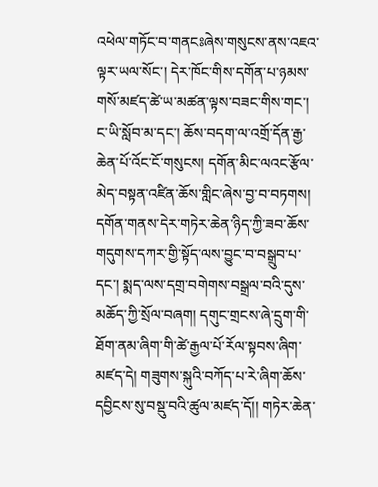འཕེལ་གཏོང་བ་གནངཿཞེས་གསུངས་ནས་འཇའ་ལྟར་ཡལ་སོང་། དེར་ཁོང་གིས་དགོན་པ་ཉམས་གསོ་མཛད་ཚེ་ཡ་མཚན་ལྟས་བཟང་གིས་གང་། ང་ཡི་སློབ་མ་དང་། ཆོས་བདག་ལ་འགྲོ་དོན་རྒྱ་ཆེན་པོ་འོང་ངོ་གསུངས། དགོན་མིང་ལའང་རྩོལ་མེད་བསྟན་འཛིན་ཆོས་གླིང་ཞེས་བྱ་བ་བཏགས། དགོན་གནས་དེར་གཏེར་ཆེན་ཉིད་ཀྱི་ཟབ་ཆོས་གདུགས་དཀར་གྱི་སྟོད་ལས་བྱུང་བ་བསྒྲུབ་པ་དང་། སྨད་ལས་དགྲ་བགེགས་བསྒྲལ་བའི་དུས་མཆོད་ཀྱི་སྲོལ་བཞག། དགུང་གྲངས་ཞེ་དྲུག་གི་ཐོག་ནམ་ཞིག་གི་ཚེ་རྒྱལ་པོ་རོལ་སྟབས་ཞིག་མཛད་དེ། གཟུགས་སྐུའི་བཀོད་པ་རེ་ཞིག་ཆོས་དབྱིངས་སུ་བསྡུ་བའི་ཚུལ་མཛད་དོ།། གཏེར་ཆེན་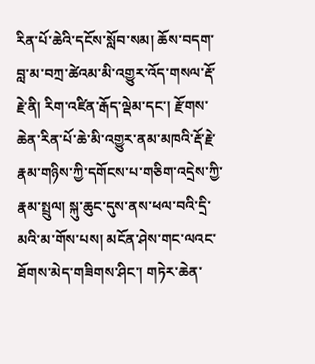རིན་པོ་ཆེའི་དངོས་སློབ་སམ། ཆོས་བདག་བླ་མ་བཀྲ་ཚེའམ་མི་འགྱུར་འོད་གསལ་རྡོ་རྗེ་ནི། རིག་འཛིན་རྒོད་ལྡེམ་དང་། རྫོགས་ཆེན་རིན་པོ་ཆེ་མི་འགྱུར་ནམ་མཁའི་རྡོ་རྗེ་རྣམ་གཉིས་ཀྱི་དགོངས་པ་གཅིག་འདྲེས་ཀྱི་རྣམ་སྤྲུལ། སྐུ་ཆུང་དུས་ནས་ཕལ་བའི་དྲི་མའི་མ་གོས་པས། མངོན་ཤེས་གང་ལའང་ཐོགས་མེད་གཟིགས་ཤིང་། གཏེར་ཆེན་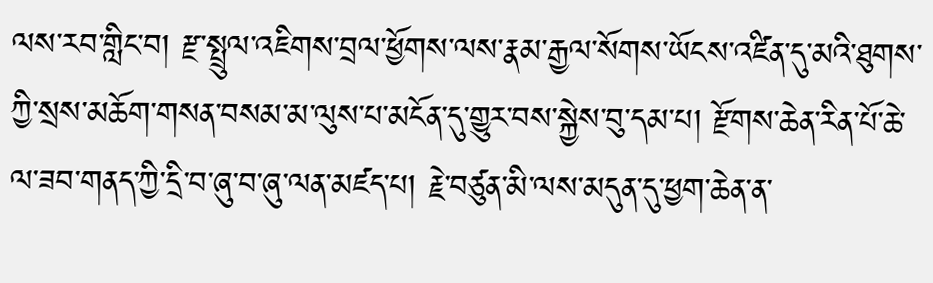ལས་རབ་གླིང་བ། རྫ་སྤྲུལ་འཇིགས་བྲལ་ཕྱོགས་ལས་རྣམ་རྒྱལ་སོགས་ཡོངས་འཛིན་དུ་མའི་ཐུགས་ཀྱི་སྲས་མཆོག་གསན་བསམ་མ་ལུས་པ་མངོན་དུ་གྱུར་བས་སྐྱེས་བུ་དམ་པ། རྫོགས་ཆེན་རིན་པོ་ཆེ་ལ་ཟབ་གནད་ཀྱི་དྲི་བ་ཞུ་བ་ཞུ་ལན་མཛད་པ། རྗེ་བཙུན་མི་ལས་མདུན་དུ་ཕྱག་ཆེན་ན་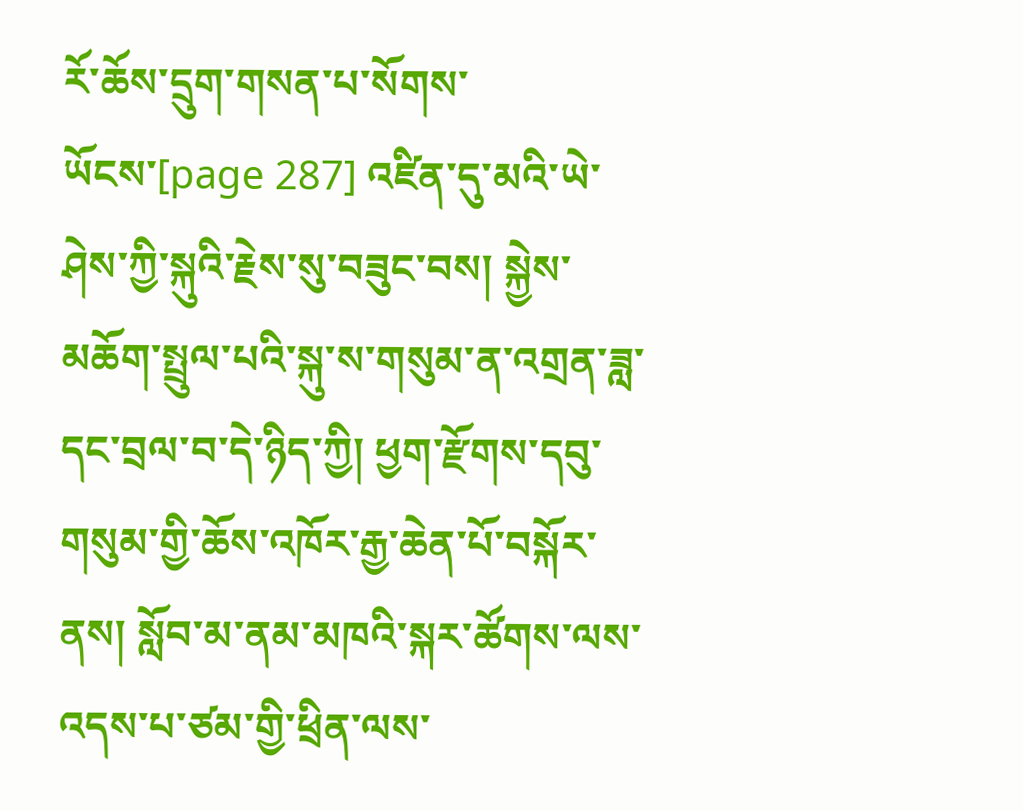རོ་ཆོས་དྲུག་གསན་པ་སོགས་ཡོངས་[page 287] འཛིན་དུ་མའི་ཡེ་ཤེས་ཀྱི་སྐུའི་རྗེས་སུ་བཟུང་བས། སྐྱེས་མཆོག་སྤྲུལ་པའི་སྐུ་ས་གསུམ་ན་འགྲན་ཟླ་དང་བྲལ་བ་དེ་ཉིད་ཀྱི། ཕྱག་རྫོགས་དབུ་གསུམ་གྱི་ཆོས་འཁོར་རྒྱ་ཆེན་པོ་བསྐོར་ནས། སློབ་མ་ནམ་མཁའི་སྐར་ཚོགས་ལས་འདས་པ་ཙམ་གྱི་ཕྲིན་ལས་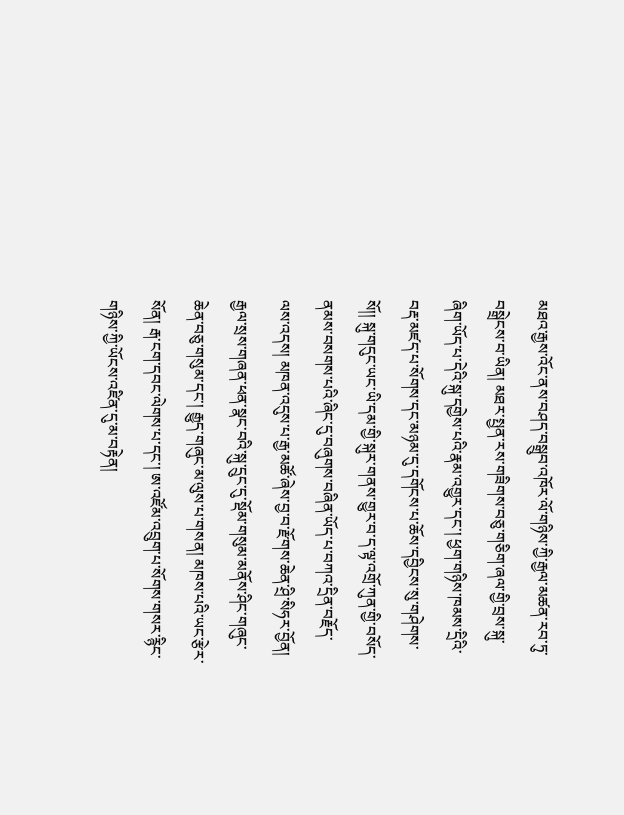མཐའ་རྒྱས་འོང་ནས་བཤད་བསྒྲུབ་འཁོར་ལོ་གཉིས་ཀྱི་རྒྱལ་མཚན་རབ་ཏུ་བསྒྲེངས་བ་ཡིན། མཐར་སྤྱན་རས་གཟིགས་བཅུ་གཅིག་ཞལ་གྱི་བྲས་སྐུ་ཞིག་ཡོད་པ་དེའི་སྐུ་དགྱེས་པའི་རྣམ་འགྱུར་དང་། ཕྱག་གཉིས་ཁམས་དྲིའི་བརྡ་མཛད་པ་སོགས་དང་མཉམ་དུ་དགོངས་པ་ཆོས་དབྱིངས་སུ་གཤེགས་སོ།། སྐུ་གདུང་ཡང་ཡི་དམ་གྱི་སྐུར་གནས་གྱུར་བ་ད་ལྟ་འགྲོ་ཀུན་གྱི་བསོད་ནམས་བསགས་པའི་ཞིང་དུ་བཞུགས་བཞིན་ཡོད་པ་བཀའ་དྲིན་བརྗོད་ལས་འདས། མཁན་འདུས་པ་རྒྱ་མཚོ་ཞེས་བྱ་བ་རྫོགས་ཆེན་ཤྲི་སིཧར་བྱོན། རྒྱལ་སྲས་གཞན་ཕན་སྣང་བའི་སྐུ་དྲུང་དུ་སྡོམ་གསུམ་མནོས་ཤིང་གཞུང་ཆེན་བཅུ་གསུམ་དང་། རྒྱུད་གཞུང་མ་ལུས་པ་གསན། མཁས་པའི་ཡང་རྩེར་སོན། རྒ་ངག་དབང་ལེགས་པ་དང་། ཨ་འཛོམ་འབྲུག་པ་སོགས་གསར་རྙིང་གཉིས་ཀྱི་ཡོངས་འཛིན་དུ་མ་བརྟེན།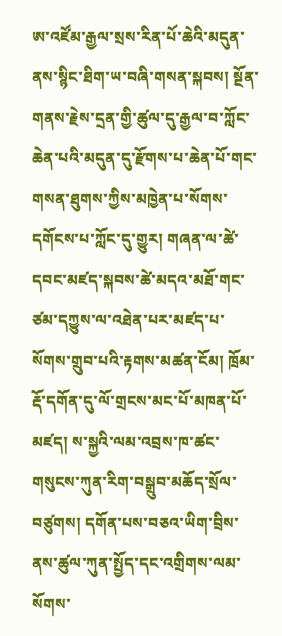ཨ་འཛོམ་རྒྱལ་སྲས་རིན་པོ་ཆེའི་མདུན་ནས་སྙིང་ཐིག་ཡ་བཞི་གསན་སྐབས། སྔོན་གནས་རྗེས་དྲན་གྱི་ཚུལ་དུ་རྒྱལ་བ་ཀློང་ཆེན་པའི་མདུན་དུ་རྫོགས་པ་ཆེན་པོ་གང་གསན་ཐུགས་ཀྱིས་མཁྱེན་པ་སོགས་དགོངས་པ་ཀློང་དུ་གྱུར། གཞན་ལ་ཚེ་དབང་མཛད་སྐབས་ཚེ་མདའ་མཐོ་གང་ཙམ་དཀྱུས་ལ་འཐེན་པར་མཛད་པ་སོགས་གྲུབ་པའི་རྟགས་མཚན་ངོམ། ཁྲོམ་རྡོ་དགོན་དུ་ལོ་གྲངས་མང་པོ་མཁན་པོ་མཛད། ས་སྐྱའི་ལམ་འབྲས་ཁ་ཚང་གསུངས་ཀུན་རིག་བསྒྲུབ་མཆོད་སྲོལ་བཙུགས། དགོན་པས་བཅའ་ཡིག་བྲིས་ནས་ཚུལ་ཀུན་སྤྱོད་དང་འགྲིགས་ལམ་སོགས་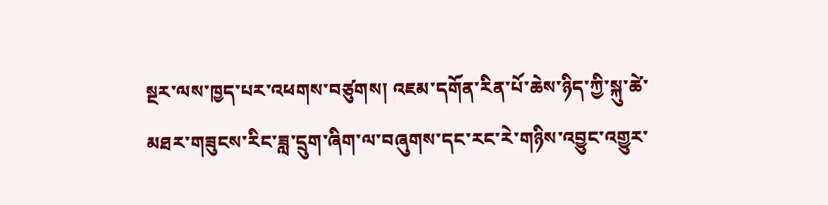སྔར་ལས་ཁྱད་པར་འཕགས་བཙུགས། འཇམ་དགོན་རིན་པོ་ཆེས་ཉིད་ཀྱི་སྐུ་ཚེ་མཐར་གཟུངས་རིང་ཟླ་དྲུག་ཞིག་ལ་བཞུགས་དང་རང་རེ་གཉིས་འབྱུང་འགྱུར་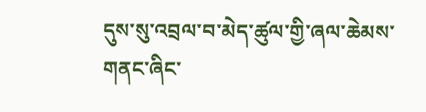དུས་སུ་འབྲལ་བ་མེད་ཚུལ་གྱི་ཞལ་ཆེམས་གནང་ཞིང་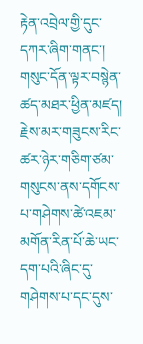རྟེན་འབྲེལ་གྱི་དུང་དཀར་ཞིག་གནང་། གསུང་དོན་ལྟར་བསྙེན་ཚད་མཐར་ཕྱིན་མཛད། རྗེས་མར་གཟུངས་རིང་ཚར་ཉེར་གཅིག་ཙམ་གསུངས་ནས་དགོངས་པ་གཤེགས་ཚེ་འཇམ་མགོན་རིན་པོ་ཆེ་ཡང་དག་པའི་ཞིང་དུ་གཤེགས་པ་དང་དུས་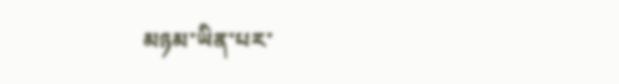མཉམ་ཡིན་པར་